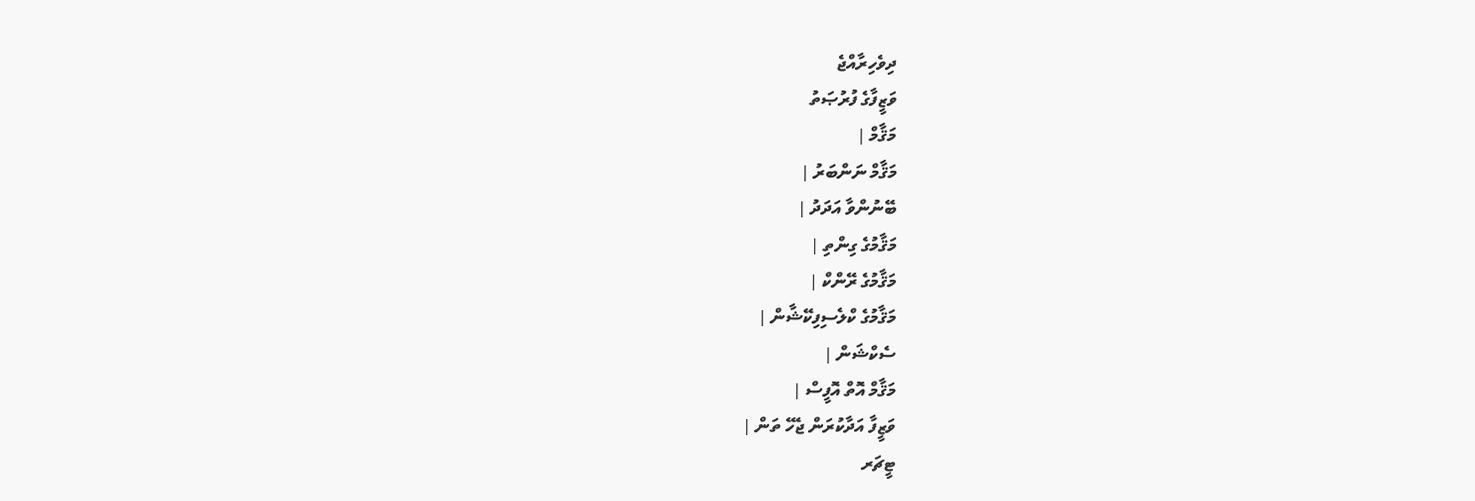ދިވެހިރާއްޖެ
ވަޒީފާގެ ފުރުޞަތު
މަޤާމް |
މަޤާމް ނަންބަރު |
ބޭނުންވާ އަދަދު |
މަޤާމުގެ ގިންތި |
މަޤާމުގެ ރޭންކް |
މަޤާމުގެ ކްލެސިފިކޭޝާން |
ސެކްޝަން |
މަޤާމް އޮތް އޮފީސް |
ވަޒީފާ އަދާކުރަން ޖެހޭ ތަން |
ޓީޗަރ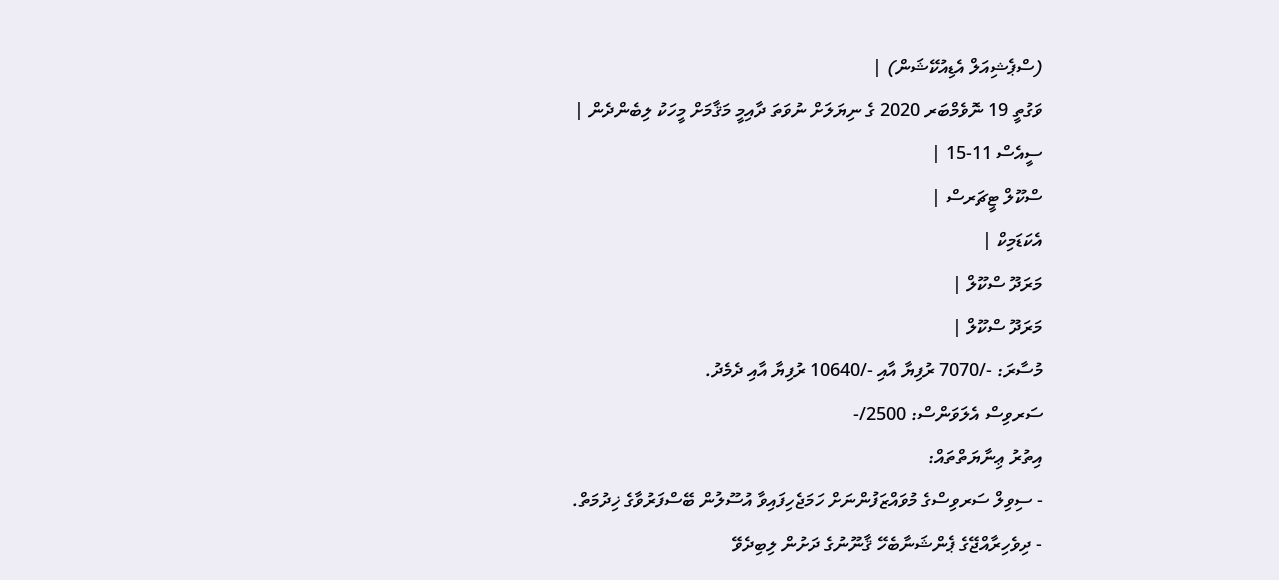(ސްޕެޝިއަލް އެޑިއުކޭޝަން) |
ވަގުތީ 19 ނޮވެމްބަރ 2020 ގެ ނިޔަލަށް ނުވަތަ ދާއިމީ މަޤާމަށް މީހަކު ލިބެންދެން |
ސީއެސް 11-15 |
ސްކޫލް ޓީޗަރސް |
އެކަޑަމިކް |
މަރަދޫ ސްކޫލް |
މަރަދޫ ސްކޫލް |
މުސާރަ: -/7070 ރުފިޔާ އާއި -/10640 ރުފިޔާ އާއި ދެމެދު.
ސަރވިސް އެލަވަންސް: 2500/-
އިތުރު ޢިނާޔަތްތައް:
- ސިވިލް ސަރވިސްގެ މުވައްޒަފުންނަށް ހަމަޖެހިފައިވާ އުސޫލުން ބޭސްފަރުވާގެ ޚިދުމަތް.
- ދިވެހިރާއްޖޭގެ ޕެންޝަނާބެހޭ ޤާނޫނުގެ ދަށުން ލިބިދެވޭ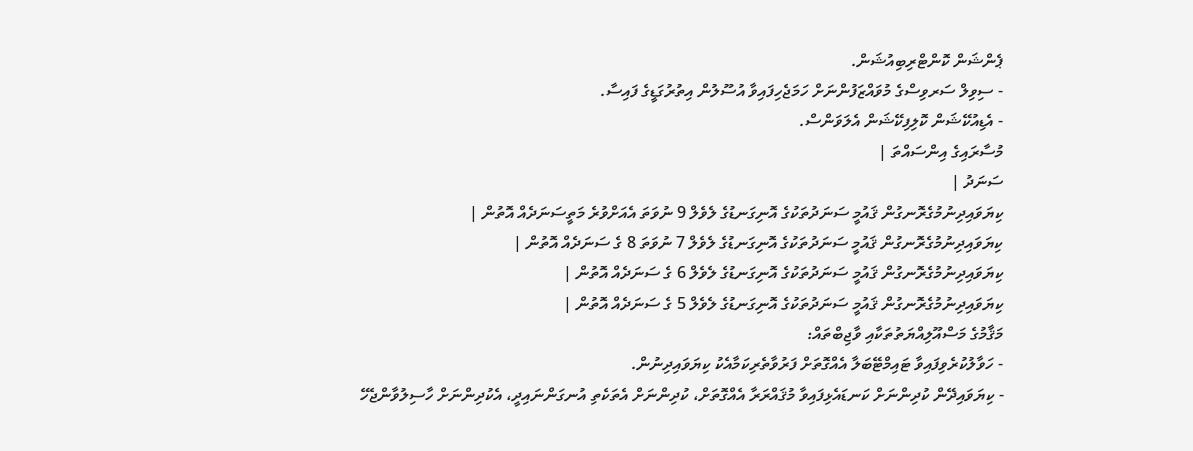ޕެންޝަން ކޮންޓްރިބިއުޝަން.
- ސިވިލް ސަރވިސްގެ މުވައްޒަފުންނަށް ހަމަޖެހިފައިވާ އުސޫލުން އިތުރުގަޑީގެ ފައިސާ.
- އެޑިއުކޭޝަން ކޮލިފިކޭޝަން އެލަވަންސް.
މުސާރައިގެ އިންސައްތަ |
ސަނަދު |
ކިޔަވައިދިނުމުގެރޮނގުން ޤައުމީ ސަނަދުތަކުގެ އޮނިގަނޑުގެ ލެވެލް 9 ނުވަތަ އެއަށްވުރެ މަތީސަނަދެއް އޮތުން |
ކިޔަވައިދިނުމުގެރޮނގުން ޤައުމީ ސަނަދުތަކުގެ އޮނިގަނޑުގެ ލެވެލް 7 ނުވަތަ 8 ގެ ސަނަދެއް އޮތުން |
ކިޔަވައިދިނުމުގެރޮނގުން ޤައުމީ ސަނަދުތަކުގެ އޮނިގަނޑުގެ ލެވެލް 6 ގެ ސަނަދެއް އޮތުން |
ކިޔަވައިދިނުމުގެރޮނގުން ޤައުމީ ސަނަދުތަކުގެ އޮނިގަނޑުގެ ލެވެލް 5 ގެ ސަނަދެއް އޮތުން |
މަޤާމުގެ މަސްއޫލިއްޔަތުތަކާއި ވާޖިބްތައް:
- ހަވާލުކުރެވިފައިވާ ޓައިމްޓޭބަލާ އެއްގޮތަށް ފަރުވާތެރިކަމާއެކު ކިޔަވައިދިނުން.
- ކިޔަވައިދޭން ކުދިންނަށް ކަނޑައެޅިފައިވާ މުޤައްރަރާ އެއްގޮތަށް، ކުދިންނަށް އެތަކެތި އުނގަންނައިދީ، އެކުދިންނަށް ހާސިލުވާންޖެހޭ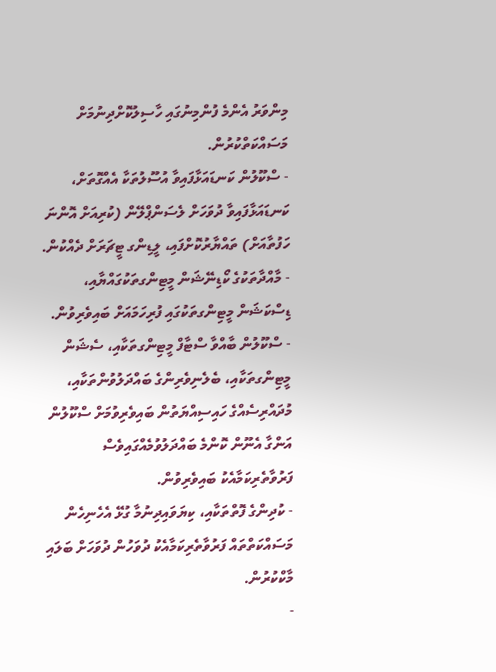މިންވަރު އެންމެ ފުންމިނުގައި ހާސިލުކޮށްދިނުމަށް މަސައްކަތްކުރުން.
- ސްކޫލުން ކަނޑައަޅާފައިވާ އުސޫލުތަކާ އެއްގޮތަށް، ކަނޑައަޅާފައިވާ ދުވަހަށް ލެސަންޕްލޭން (ކުރިއަށް އޮންނަ ހަފުތާއަށް) ތައްޔާރުކޮށްފައި، ލީޑިންގ ޓީޗަރަށް ދެއްކުން.
- މާއްދާތަކުގެ ކޯޑިނޭޝަން މީޓިންގތަކުގައްޔާއި، ޑިސްކަޝަން މީޓިންގތަކުގައި ފުރިހަމައަށް ބައިވެރިވުން.
- ސްކޫލުން ބާއްވާ ސްޓާފް މީޓިންގތަކާއި، ސެޝަން މީޓިންގތަކާއި، ބެލެނިވެރިންގެ ބައްދަލުވުންތަކާއި، މުދައްރިސެއްގެ ހައިސިއްޔަތުން ބައިވެރިވުމަށް ސްކޫލުން އަންގާ އެނޫން ކޮންމެ ބައްދަލުވުމެއްގައިވެސް ފަރުވާތެރިކަމާއެކު ބައިވެރިވުން.
- ކުދިންގެ ފޮތްތަކާއި، ކިޔަވައިދިނުމާ ގުޅޭ އެހެނިހެން މަސައްކަތްތައް ފަރުވާތެރިކަމާއެކު ދުވަހުން ދުވަހަށް ބަލައި މާކްކުރުން.
-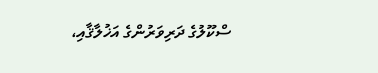ސްކޫލުގެ ދަރިވަރުންގެ އަޚުލާޤާއި،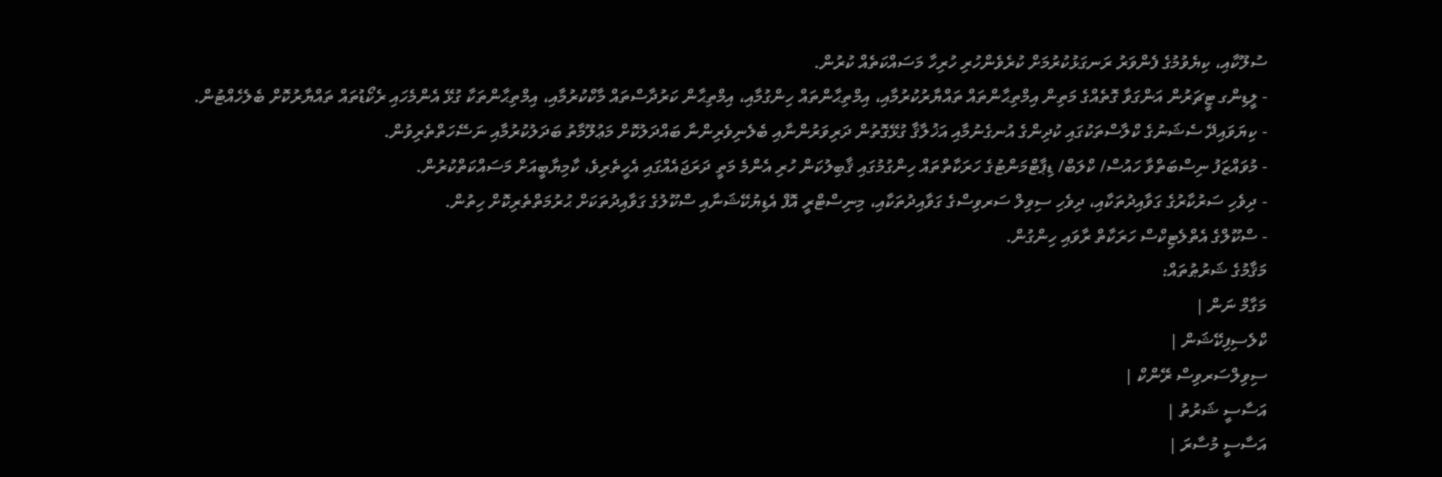ސުލޫކާއި، ކިޔެވުމުގެ ފެންވަރު ރަނގަޅުކުރުމަށް ކުރެވެންހުރި ހުރިހާ މަސައްކަތެއް ކުރުން.
- ލީޑިންގ ޓީޗަރުން އަންގަވާ ގޮތެއްގެ މަތިން އިމްތިޙާންތައް ތައްޔާރުކުރުމާއި، އިމްތިޙާންތައް ހިންގުމާއި، އިމްތިޙާން ކަރުދާސްތައް މާކްކުރުމާއި، އިމްތިޙާންތަކާ ގުޅޭ އެންމެހައި ރެކޯޑުތައް ތައްޔާރުކޮށް ބެލެހެއްޓުން.
- ކިޔަވައިދޭ ސެޝަނުގެ ކްލާސްތަކުގައި ކުދިންގެ އުނގެނުމާއި އަޚުލާޤާ ގުޅޭގޮތުން ދަރިވަރުންނާއި ބެލެނިވެރިންނާ ބައްދަލުކޮށް މަޢުލޫމާތު ބަދަލުކުރުމާއި ނަސޭހަތްތެރިވުން.
- މުވައްޒަފު ނިސްބަތްވާ ހައުސް/ ކްލަބް/ ޑިޕާޓްމަންޓުގެ ހަރަކާތްތައް ހިންގުމުގައި ޤާބިލުކަން ހުރި އެންމެ މަތީ ދަރަޖައެއްގައި އެހީތެރިވެ، ކާމިޔާބީއަށް މަސައްކަތްކުރުން.
- ދިވެހި ސަރުކާރުގެ ގަވާއިދުތަކާއި، ދިވެހި ސިވިލް ސަރވިސްގެ ގަވާއިދުތަކާއި، މިނިސްޓްރީ އޮފް އެޑިޔުކޭޝަނާއި ސްކޫލުގެ ގަވާއިދުތަކަށް ޙުރުމަތްތެރިކޮށް ހިތުން.
- ސްކޫލްގެ އެތްލެޓިކްސް ހަރަކާތް ރާވައި ހިންގުން.
މަޤާމުގެ ޝަރުޠުތައް:
މަގާމް ނަން |
ކްލެސިފިކޭޝަން |
ސިވިލްސަރވިސް ރޭންކް |
އަސާސީ ޝަރުތު |
އަސާސީ މުސާރަ |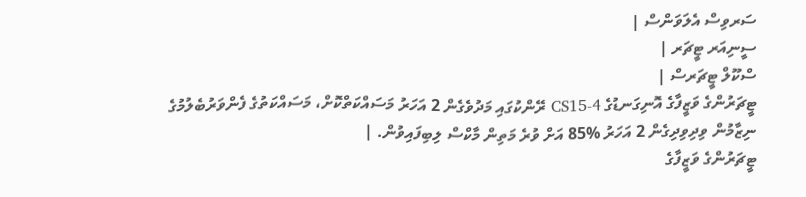ސަރވިސް އެލަވަންސް |
ސީނިއަރ ޓީޗަރ |
ސްކޫލް ޓީޗަރސް |
ޓީޗަރުންގެ ވަޒީފާގެ އޮނިގަނޑުގެ CS15-4 ރޭންކުގައި މަދުވެގެން 2 އަހަރު މަސައްކަތްކޮށް، މަސައްކަތުގެ ފެންވަރުބެލުމުގެ ނިޒާމުން ވިދިވިދިގެން 2 އަހަރު %85 އަށް ވުރެ މަތިން މާކްސް ލިބިފައިވުން. |
ޓީޗަރުންގެ ވަޒީފާގެ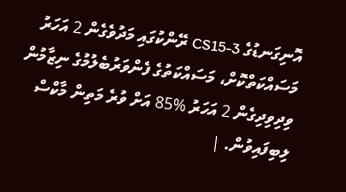އޮނިގަނޑުގެ CS15-3 ރޭންކުގައި މަދުވެގެން 2 އަހަރު މަސައްކަތްކޮށް، މަސައްކަތުގެ ފެންވަރުބެލުމުގެ ނިޒާމުން ވިދިވިދިގެން 2 އަހަރު %85 އަށް ވުރެ މަތިން މާކްސް ލިބިފައިވުން. |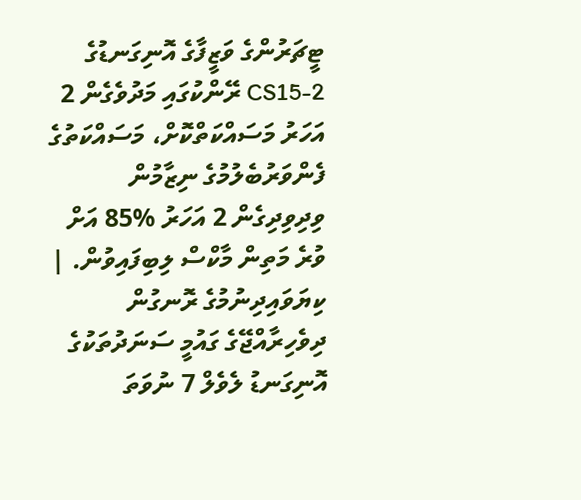ޓީޗަރުންގެ ވަޒީފާގެ އޮނިގަނޑުގެ CS15-2 ރޭންކުގައި މަދުވެގެން 2 އަހަރު މަސައްކަތްކޮށް، މަސައްކަތުގެ ފެންވަރުބެލުމުގެ ނިޒާމުން ވިދިވިދިގެން 2 އަހަރު %85 އަށް ވުރެ މަތިން މާކްސް ލިބިފައިވުން. |
ކިޔަވައިދިނުމުގެ ރޮނގުން ދިވެހިރާއްޖޭގެ ގައުމީ ސަނަދުތަކުގެ އޮނިގަނޑު ލެވެލް 7 ނުވަތަ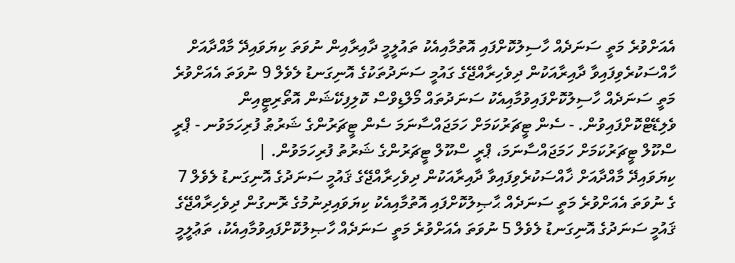އެއަށްވުރެ މަތީ ސަނަދެއް ހާސިލުކޮށްފައި އޮތުމާއިއެކު ތައުލީމީ ދާއިރާއިން ނުވަތަ ކިޔަވައިދޭ މާއްދާއަށް ހާއްސަކުރެވިފައިވާ ދާއިރާއަކުން ދިވެހިރާއްޖޭގެ ގައުމީ ސަނަދުތަކުގެ އޮނިގަނޑު ލެވެލް 9 ނުވަތަ އެއަށްވުރެ މަތީ ސަނަދެއް ހާސިލުކޮށްފައިވުމާއިއެކު ސަނަދުތައް މޯލްޑިވްސް ކޮލިފިކޭޝަން އޮތޯރިޓީއިން ވެލިޑޭޓްކޮށްފައިވުން. - ސެން ޓީޗަރުކަމަށް ހަމަޖައްސާނަމަ ސެން ޓީޗަރުންގެ ޝަރުޠު ފުރިހަމަވުނ - ޕްރީ ސްކޫލް ޓީޗަރުކަމަށް ހަމަޖައްސާނަމަ، ޕްރީ ސްކޫލް ޓީޗަރުންގެ ޝަރުތު ފުރިހަމަވުން. |
ކިޔަވައިދޭ މާއްދާއަށް ޚާއްސަކުރެވިފައިވާ ދާއިރާއަކުން ދިވެހިރާއްޖޭގެ ޤައުމީ ސަނަދުގެ އޮނިގަނޑު ލެވެލް 7 ގެ ނުވަތަ އެއަށްވުރެ މަތީ ސަނަދެއް ޙާޞިލުކޮށްފައި އޮތުމާއިއެކު ކިޔަވައިދިނުމުގެ ރޮނގުން ދިވެހިރާއްޖޭގެ ޤައުމީ ސަނަދުގެ އޮނިގަނޑު ލެވެލް 5 ނުވަތަ އެއަށްވުރެ މަތީ ސަނަދެއް ހާޞިލުކޮށްފައިވުމާއިއެކު، ތަޢުލީމީ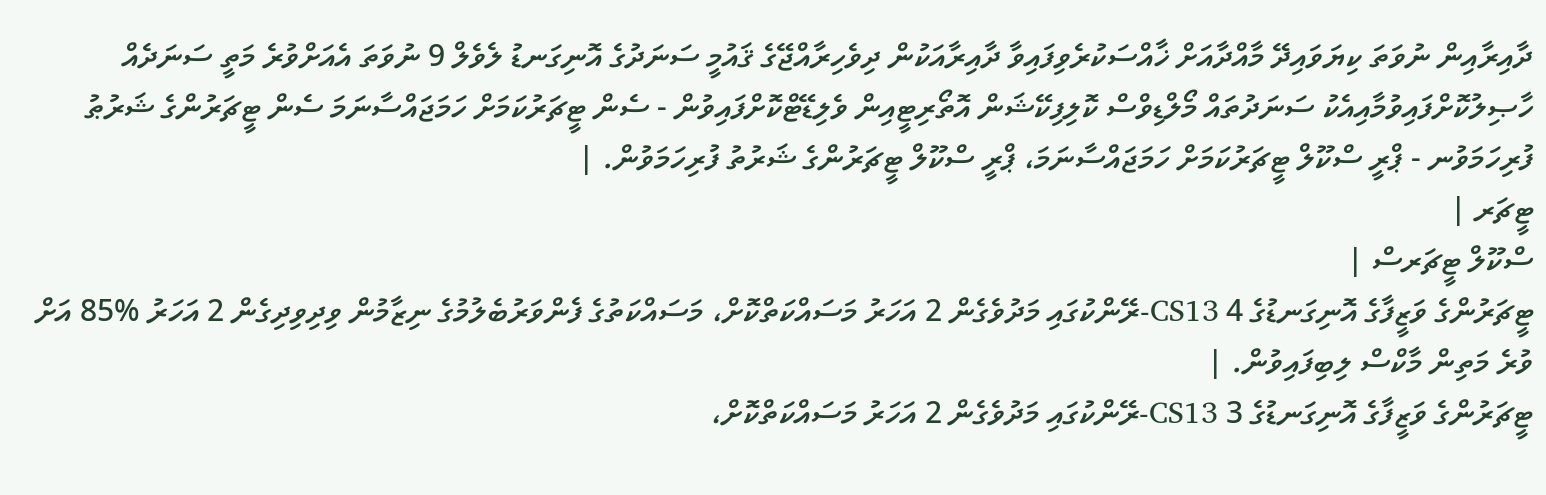ދާއިރާއިން ނުވަތަ ކިޔަވައިދޭ މާއްދާއަށް ޚާއްސަކުރެވިފައިވާ ދާއިރާއަކުން ދިވެހިރާއްޖޭގެ ޤައުމީ ސަނަދުގެ އޮނިގަނޑު ލެވެލް 9 ނުވަތަ އެއަށްވުރެ މަތީ ސަނަދެއް ހާޞިލުކޮށްފައިވުމާއިއެކު ސަނަދުތައް މޯލްޑިވްސް ކޮލިފިކޭޝަން އޮތޯރިޓީއިން ވެލިޑޭޓްކޮށްފައިވުން - ސެން ޓީޗަރުކަމަށް ހަމަޖައްސާނަމަ ސެން ޓީޗަރުންގެ ޝަރުޠު ފުރިހަމަވުނ - ޕްރީ ސްކޫލް ޓީޗަރުކަމަށް ހަމަޖައްސާނަމަ، ޕްރީ ސްކޫލް ޓީޗަރުންގެ ޝަރުތު ފުރިހަމަވުން. |
ޓީޗަރ |
ސްކޫލް ޓީޗަރސް |
ޓީޗަރުންގެ ވަޒީފާގެ އޮނިގަނޑުގެ 4 CS13-ރޭންކުގައި މަދުވެގެން 2 އަހަރު މަސައްކަތްކޮށް، މަސައްކަތުގެ ފެންވަރުބެލުމުގެ ނިޒާމުން ވިދިވިދިގެން 2 އަހަރު %85 އަށް ވުރެ މަތިން މާކްސް ލިބިފައިވުން. |
ޓީޗަރުންގެ ވަޒީފާގެ އޮނިގަނޑުގެ 3 CS13-ރޭންކުގައި މަދުވެގެން 2 އަހަރު މަސައްކަތްކޮށް،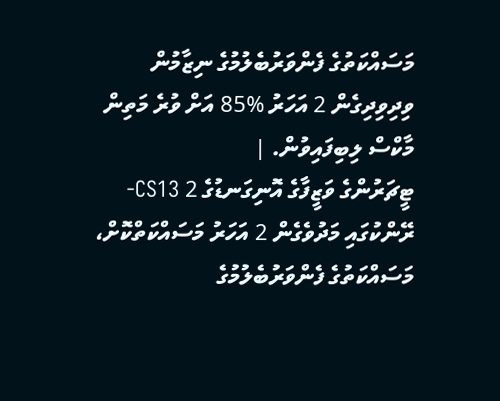މަސައްކަތުގެ ފެންވަރުބެލުމުގެ ނިޒާމުން ވިދިވިދިގެން 2 އަހަރު %85 އަށް ވުރެ މަތިން މާކްސް ލިބިފައިވުން. |
ޓީޗަރުންގެ ވަޒީފާގެ އޮނިގަނޑުގެ 2 CS13-ރޭންކުގައި މަދުވެގެން 2 އަހަރު މަސައްކަތްކޮށް، މަސައްކަތުގެ ފެންވަރުބެލުމުގެ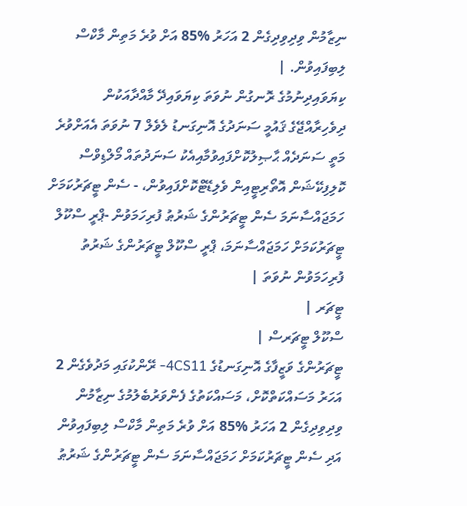ނިޒާމުން ވިދިވިދިގެން 2 އަހަރު %85 އަށް ވުރެ މަތިން މާކްސް ލިބިފައިވުން. |
ކިޔަވައިދިނުމުގެ ރޮނގުން ނުވަތަ ކިޔަވައިދޭ މާއްދާއަކުން ދިވެހިރާއްޖޭގެ ޤައުމީ ސަނަދުގެ އޮނިގަނޑު ލެވެލް 7 ނުވަތަ އެއަށްވުރެ މަތީ ސަނަދެއް ޙާޞިލުކޮށްފައިވުމާއިއެކު ސަނަދުތައް މޯލްޑިވްސް ކޮލިފިކޭޝަން އޮތޯރިޓީއިން ވެލިޑޭޓްކޮށްފައިވުން، - ސެން ޓީޗަރުކަމަށް ހަމަޖައްސާނަމަ ސެން ޓީޗަރުންގެ ޝަރުޠު ފުރިހަމަވުން -ޕްރީ ސްކޫލް ޓީޗަރުކަމަށް ހަމަޖައްސާނަމަ، ޕްރީ ސްކޫލް ޓީޗަރުންގެ ޝަރުތު ފުރިހަމަވުން ނުވަތަ |
ޓީޗަރ |
ސްކޫލް ޓީޗަރސް |
ޓީޗަރުންގެ ވަޒީފާގެ އޮނިގަނޑުގެ 4CS11- ރޭންކުގައި މަދުވެގެން 2 އަހަރު މަސައްކަތްކޮށް، މަސައްކަތުގެ ފެންވަރުބެލުމުގެ ނިޒާމުން ވިދިވިދިގެން 2 އަހަރު %85 އަށް ވުރެ މަތިން މާކްސް ލިބިފައިވުން އަދި ސެން ޓީޗަރުކަމަށް ހަމަޖައްސާނަމަ ސެން ޓީޗަރުންގެ ޝަރުޠު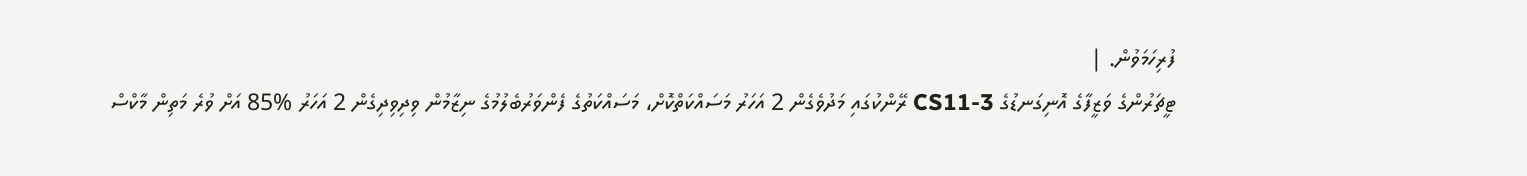ފުރިހަމަވުން. |
ޓީޗަރުންގެ ވަޒީފާގެ އޮނިގަނޑުގެ CS11-3 ރޭންކުގައި މަދުވެގެން 2 އަހަރު މަސައްކަތްކޮށް، މަސައްކަތުގެ ފެންވަރުބެލުމުގެ ނިޒާމުން ވިދިވިދިގެން 2 އަހަރު %85 އަށް ވުރެ މަތިން މާކްސް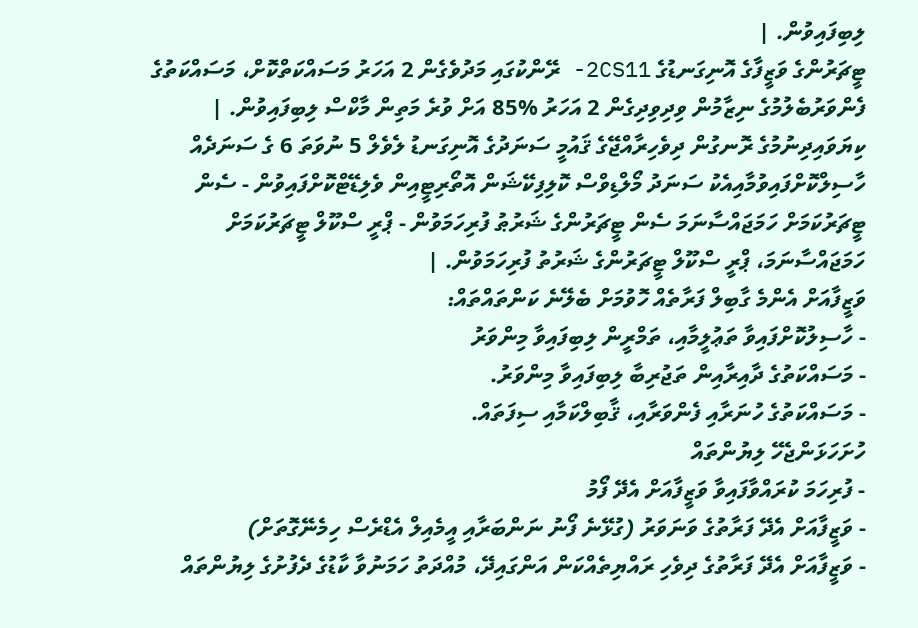ލިބިފައިވުން. |
ޓީޗަރުންގެ ވަޒީފާގެ އޮނިގަނޑުގެ 2CS11- ރޭންކުގައި މަދުވެގެން 2 އަހަރު މަސައްކަތްކޮށް، މަސައްކަތުގެ ފެންވަރުބެލުމުގެ ނިޒާމުން ވިދިވިދިގެން 2 އަހަރު %85 އަށް ވުރެ މަތިން މާކްސް ލިބިފައިވުން. |
ކިޔަވައިދިނުމުގެ ރޮނގުން ދިވެހިރާއްޖޭގެ ޤައުމީ ސަނަދުގެ އޮނިގަނޑު ލެވެލް 5 ނުވަތަ 6 ގެ ސަނަދެއް ހާސިލްކޮށްފައިވުމާއިއެކު ސަނަދު މޯލްޑިވްސް ކޮލިފިކޭޝަން އޮތޯރިޓީއިން ވެލިޑޭޓްކޮށްފައިވުން - ސެން ޓީޗަރުކަމަށް ހަމަޖައްސާނަމަ ސެން ޓީޗަރުންގެ ޝަރުޠު ފުރިހަމަވުން - ޕްރީ ސްކޫލް ޓީޗަރުކަމަށް ހަމަޖައްސާނަމަ، ޕްރީ ސްކޫލް ޓީޗަރުންގެ ޝަރުތު ފުރިހަމަވުން. |
ވަޒީފާއަށް އެންމެ ގާބިލް ފަރާތެއް ހޮވުމަށް ބެލޭނެ ކަންތައްތައް:
- ހާސިލުކޮށްފައިވާ ތަޢުލީމާއި، ތަމްރީން ލިބިފައިވާ މިންވަރު
- މަސައްކަތުގެ ދާއިރާއިން ތަޖުރިބާ ލިބިފައިވާ މިންވަރު.
- މަސައްކަތުގެ ހުނަރާއި ފެންވަރާއި، ޤާބިލްކަމާއި ސިފަތައް.
ހުށަހަޅަންޖެހޭ ލިޔުންތައް
- ފުރިހަމަ ކުރައްވާފައިވާ ވަޒީފާއަށް އެދޭ ފޯމު
- ވަޒީފާއަށް އެދޭ ފަރާތުގެ ވަނަވަރު (ގުޅޭނެ ފޯނު ނަންބަރާއި އީމެއިލް އެޑްރެސް ހިމެނޭގޮތަށް)
- ވަޒީފާއަށް އެދޭ ފަރާތުގެ ދިވެހި ރައްޔިތެއްކަން އަންގައިދޭ، މުއްދަތު ހަމަނުވާ ކާޑުގެ ދެފުށުގެ ލިޔުންތައް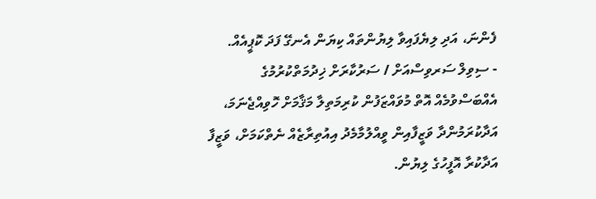ފެންނަ، އަދި ލިޔެފައިވާ ލިޔުންތައް ކިޔަން އެނގޭ ފަދަ ކޮޕީއެއް.
- ސިވިލް ސަރވިސްއަށް / ސަރުކާރަށް ޚިދުމަތްކުރުމުގެ އެއްބަސްވުމެއް އޮތް މުވައްޒަފުން ކުރިމަތިލާ މަޤާމަށް ހޮވިއްޖެނަމަ، އަދާކުރަމުންދާ ވަޒީފާއިން ވީއްލުމާމެދު އިއުތިރާޒެއް ނެތްކަމަށް، ވަޒީފާ އަދާކުރާ އޮފީހުގެ ލިޔުން.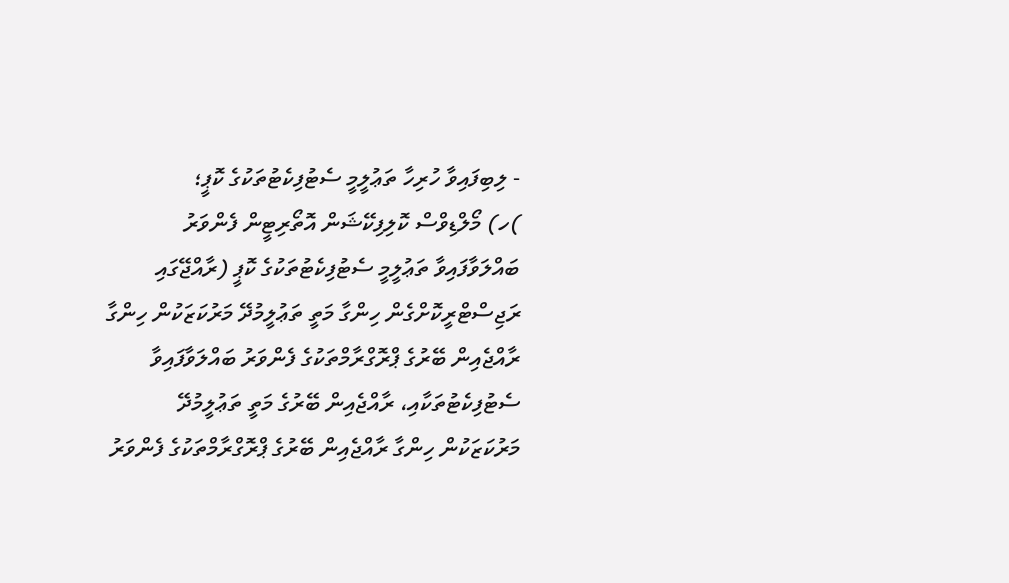- ލިބިފައިވާ ހުރިހާ ތަޢުލީމީ ސެޓުފިކެޓުތަކުގެ ކޮޕީ؛
)ހ) މޯލްޑިވްސް ކޮލިފިކޭޝަން އޮތޯރިޓީން ފެންވަރު ބައްލަވާފައިވާ ތަޢުލީމީ ސެޓުފިކެޓުތަކުގެ ކޮޕީ (ރާއްޖޭގައި ރަޖިސްޓްރީކޮށްގެން ހިންގާ މަތީ ތަޢުލީމުދޭ މަރުކަޒަކުން ހިންގާ ރާއްޖެއިން ބޭރުގެ ޕްރޮގްރާމްތަކުގެ ފެންވަރު ބައްލަވާފައިވާ ސެޓުފިކެޓުތަކާއި، ރާއްޖެއިން ބޭރުގެ މަތީ ތަޢުލީމުދޭ މަރުކަޒަކުން ހިންގާ ރާއްޖެއިން ބޭރުގެ ޕްރޮގްރާމްތަކުގެ ފެންވަރު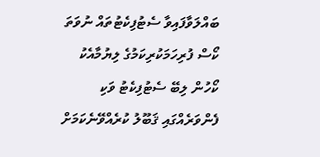ބައްލަވާފައިވާ ސެޓުފިކެޓުތައް ނުވަތަ ކޯސް ފުރިހަމަކުރިކަމުގެ ލިޔުމާއެކު ކޯހުން ލިބޭ ސެޓުފިކެޓު ވަކި ފެންވަރެއްގައި ޤަބޫލު ކުރެއްވޭނެކަމަށް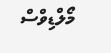މޯލްޑިވްސް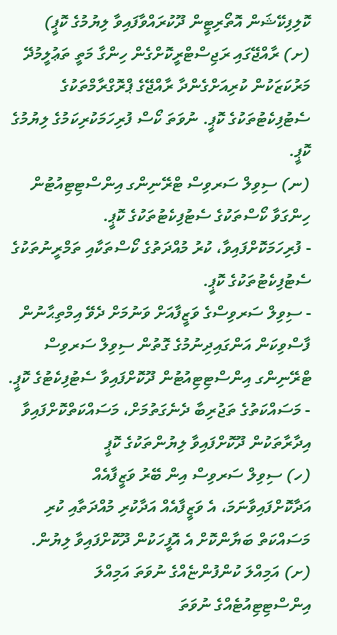ކޮލިފިކޭޝަން އޮތޯރިޓީން ދޫކުރައްވާފައިވާ ލިޔުމުގެ ކޮޕީ)
(ށ) ރާއްޖޭގައި ރަޖިސްޓްރީކޮށްގެން ހިންގާ މަތީ ތަޢުލީމުދޭ މަރުކަޒަކުން ކުރިއަށްގެންދާ ރާއްޖޭގެ ޕްރޮގްރާމްތަކުގެ ސެޓުފިކެޓުތަކުގެ ކޮޕީ. ނުވަތަ ކޯސް ފުރިހަމަކުރިކަމުގެ ލިޔުމުގެ ކޮޕީ.
(ނ) ސިވިލް ސަރވިސް ޓްރޭނިންގ އިންސްޓިޓިއުޓުން ހިންގަވާ ކޯސްތަކުގެ ސެޓުފިކެޓުތަކުގެ ކޮޕީ.
- ފުރިހަމަކޮށްފައިވާ، ކުރު މުއްދަތުގެ ކޯސްތަކާއި ތަމްރީނުތަކުގެ ސެޓުފިކެޓުތަކުގެ ކޮޕީ.
- ސިވިލް ސަރވިސްގެ ވަޒީފާއަށް ވަނުމަށް ދެވޭ އިމްތިޙާނުން ފާސްވިކަން އަންގައިދިނުމުގެ ގޮތުން ސިވިލް ސަރވިސް ޓްރޭނިންގ އިންސްޓިޓިއުޓުން ދޫކޮށްފައިވާ ސެޓުފިކެޓުގެ ކޮޕީ.
- މަސައްކަތުގެ ތަޖުރިބާ ދެނެގަތުމަށް، މަސައްކަތްކޮށްފައިވާ އިދާރާތަކުން ދޫކޮށްފައިވާ ލިޔުންތަކުގެ ކޮޕީ
(ހ) ސިވިލް ސަރވިސް އިން ބޭރު ވަޒީފާއެއް އަދާކޮށްފައިވާނަމަ، އެ ވަޒީފާއެއް އަދާކުރި މުއްދަތާއި ކުރި މަސައްކަތް ބަޔާންކޮށް އެ އޮފީހަކުން ދޫކޮށްފައިވާ ލިޔުން.
(ށ) އަމިއްލަ ކުންފުންޏެއްގެ ނުވަތަ އަމިއްލަ އިންސްޓިޓިއުޓެއްގެ ނުވަތަ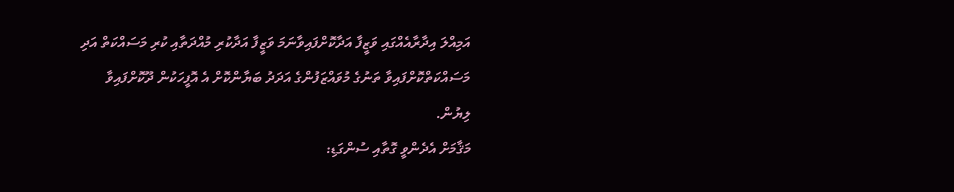އަމިއްލަ އިދާރާއެއްގައި ވަޒީފާ އަދާކޮށްފައިވާނަމަ ވަޒީފާ އަދާކުރި މުއްދަތާއި ކުރި މަސައްކަތް އަދި މަސައްކަތްކޮށްފައިވާ ތަނުގެ މުވައްޒަފުންގެ އަދަދު ބަޔާންކޮށް އެ އޮފީހަކުން ދޫކޮށްފައިވާ ލިޔުން.
މަޤާމަށް އެދެންވީ ގޮތާއި ސުންގަޑި: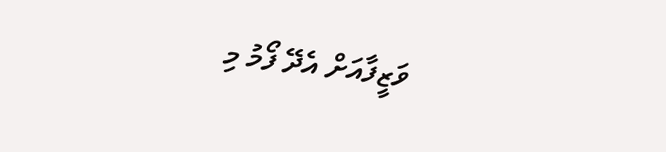ވަޒީފާއަށް އެދޭ ފޯމު މި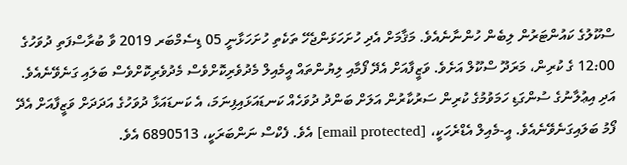ސްކޫލުގެ ކައުންޓަރުން ލިބެން ހުންނާނެއެވެ. މަޤާމަށް އެދި ހުށަހަޅަންޖެހޭ ތަކެތި ހުށަހަޅާނީ 05 ޑިސެމްބަރ 2019 ވާ ބުރާސްފަތި ދުވަހުގެ 12:00 ގެ ކުރިން، މަރަދޫ ސްކޫލް އަށެވެ. ވަޒީފާއަށް އެދޭ ފޯމާއި ލިޔުންތައް އީމެއިލް މެދުވެރިކޮށްވެސް މެދުވެރިކޮށްވެސް ބަލައި ގަނެވޭނެއެވެ. އަދި އިޢުލާނުގެ ސުންގަޑި ހަމަވުމުގެ ކުރިން ސަރުކާރުން އަލަށް ބަންދު ދުވަހެއް ކަނޑައަޅައިފިނަމަ، އެ ކަނޑައަޅާ ދުވަހުގެ އަދަދަށް ވަޒީފާއަށް އެދޭ ފޯމު ބަލައިގަނެވޭނެއެވެ. އީ-މެއިލް އެޑްރެހަކީ، [email protected] އެވެ. ފެކްސް ނަންބަރަކީ، 6890513 އެވެ.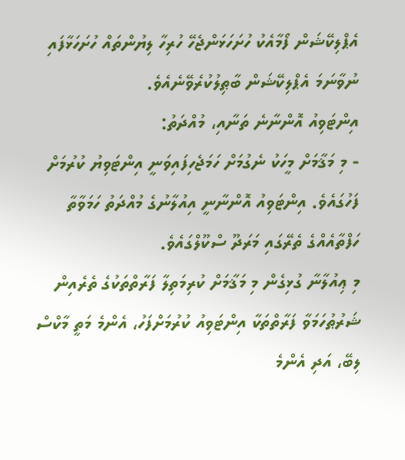އެޕްލިކޭޝަން ފޯމާއެކު ހުށަހަޅަންޖެހޭ ހުރިހާ ލިޔުންތައް ހުށަހަޅާފައި ނުވާނަމަ އެޕްލިކޭޝަން ބާޠިލުކުރެވޭނެއެވެ.
އިންޓަވިއު އޮންނާނެ ތަނާއި، މުއްދަތު:
- މި މަޤާމަށް މީހަކު ނެގުމަށް ހަމަޖެހިފައިވަނީ އިންޓަވިޔު ކުރުމަށް ފަހުގައެވެ. އިންޓަވިއު އޮންނާނީ އިއުލާނުގެ މުއްދަތު ހަމަވާތާ ހަފްތާއެއްގެ ތެރޭގައި މަރަދޫ ސްކޫލްގައެވެ.
މި ޢިއުލާނާ ގުޅިގެން މި މަޤާމަށް ކުރިމަތިލާ ފަރާތްތަކުގެ ތެރެއިން ޝަރުޠުހަމަވާ ފަރާތްތަކާ އިންޓަވިއު ކުރުމަށްފަހު، އެންމެ މަތީ މާކްސް ލިބޭ، އަދި އެންމެ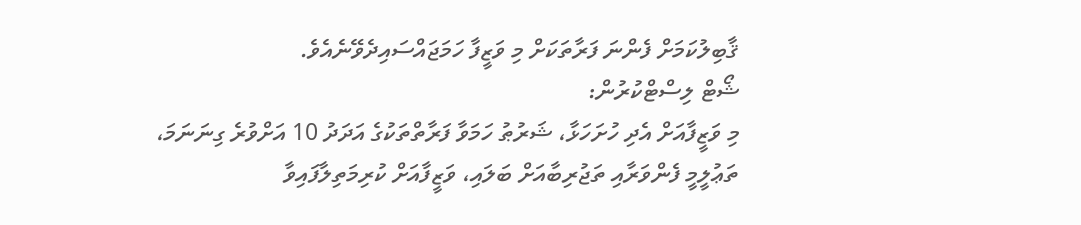ޤާބިލުކަމަށް ފެންނަ ފަރާތަކަށް މި ވަޒީފާ ހަމަޖައްސައިދެވޭނެއެވެ.
ޝޯޓް ލިސްޓްކުރުން:
މި ވަޒީފާއަށް އެދި ހުށަހަޅާ، ޝަރުޠު ހަމަވާ ފަރާތްތަކުގެ އަދަދު 10 އަށްވުރެ ގިނަނަމަ، ތަޢުލީމީ ފެންވަރާއި ތަޖުރިބާއަށް ބަލައި، ވަޒީފާއަށް ކުރިމަތިލާފައިވާ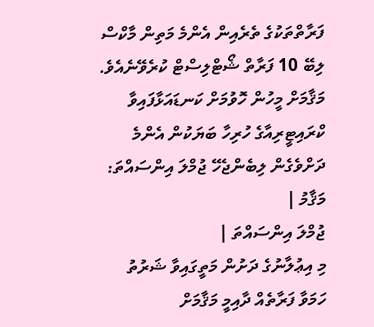ފަރާތްތަކުގެ ތެރެއިން އެންމެ މަތިން މާކްސް ލިބޭ 10 ފަރާތް ޝޯޓްލިސްޓް ކުރެވޭނެއެވެ.
މަޤާމަށް މީހުން ހޮވުމަށް ކަނޑައަޅާފައިވާ ކްރައިޓީރިއާގެ ހުރިހާ ބަޔަކުން އެންމެ ދަށްވެގެން ލިބެންޖެހޭ ޖުމްލަ އިންސައްތަ:
މަޤާމު |
ޖުމްލަ އިންސައްތަ |
މި އިޢުލާނުގެ ދަށުން މަތީގައިވާ ޝަރުތު ހަމަވާ ފަރާތެއް ދާއިމީ މަޤާމަށް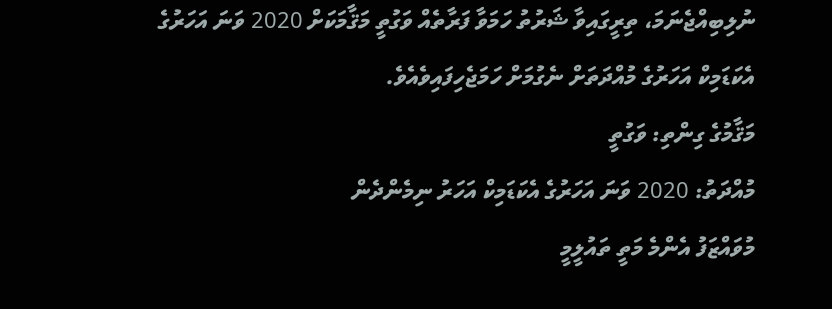ނުލިބިއްޖެނަމަ، ތިރީގައިވާ ޝަރުތު ހަމަވާ ފަރާތެއް ވަގުތީ މަޤާމަކަށް 2020 ވަނަ އަހަރުގެ އެކަޑަމިކް އަހަރުގެ މުއްދަތަށް ނެގުމަށް ހަމަޖެހިފައިވެއެވެ.
މަޤާމުގެ ގިންތި: ވަގުތީ
މުއްދަތު: 2020 ވަނަ އަހަރުގެ އެކަޑަމިކް އަހަރު ނިމެންދެން
މުވައްޒަފު އެންމެ މަތީ ތައުލީމީ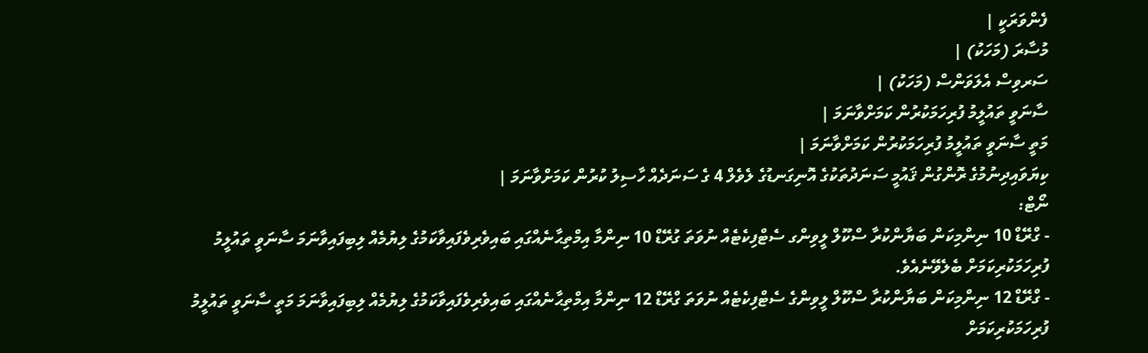ފެންވަރަކީ |
މުސާރަ (މަހަކު) |
ސަރވިސް އެލަވަންސް (މަހަކު) |
ސާނަވީ ތައުލީމު ފުރިހަމަކުރުން ކަމަށްވާނަމަ |
މަތީ ސާނަވީ ތައުލީމު ފުރިހަމަކުރުން ކަމަށްވާނަމަ |
ކިޔަވައިދިނުމުގެ ރޮންގުން ޤައުމީ ސަނަދުތަކުގެ އޮނިގަނޑުގެ ލެވެލް 4 ގެ ސަނަދެއް ހާސިލު ކުރުން ކަމަށްވާނަމަ |
ނޯޓް:
- ގްރޭޑް 10 ނިންމިކަން ބަޔާންކުރާ ސްކޫލް ލީވިންގ ސެޓްފިކެޓެއް ނުވަތަ ގުރޭޑް 10 ނިންމާ އިމްތިޙާނެއްގައި ބައިވެރިވެފައިވާކަމުގެ ލިޔުމެއް ލިބިފައިވާނަމަ ސާނަވީ ތައުލީމު ފުރިހަމަކުރިކަމަށް ބެލެވޭނެއެވެ.
- ގްރޭޑް 12 ނިންމިކަން ބަޔާންކުރާ ސްކޫލް ލީވިންގެ ސެޓްފިކެޓެއް ނުވަތަ ގްރޭޑް 12 ނިންމާ އިމްތިޙާނެއްގައި ބައިވެރިވެފައިވާކަމުގެ ލިޔުމެއް ލިބިފައިވާނަމަ މަތީ ސާނަވީ ތައުލީމު ފުރިހަމަކުރިކަމަށް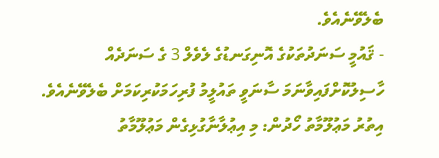ބެލެވޭނެއެވެ.
- ޤައުމީ ސަނަދުތަކުގެ އޮނިގަނޑުގެ ލެވެލް 3 ގެ ސަނަދެއް ހާސިލުކޮށްފައިވާނަމަ ސާނަވީ ތައުލީމު ފުރިހަމަކުރިކަމަށް ބެލެވޭނެއެވެ.
އިތުރު މަޢުލޫމާތު ހޯދުން: މި އިޢުލާނާގުޅިގެން މަޢުލޫމާތު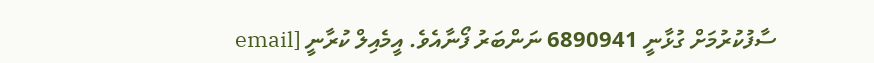ސާފުކުރުމަށް ގުޅާނީ 6890941 ނަންބަރު ފޯނާއެވެ. އީމެއިލް ކުރާނީ [email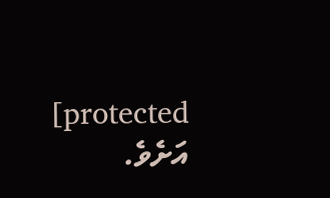protected] އަށެވެ.